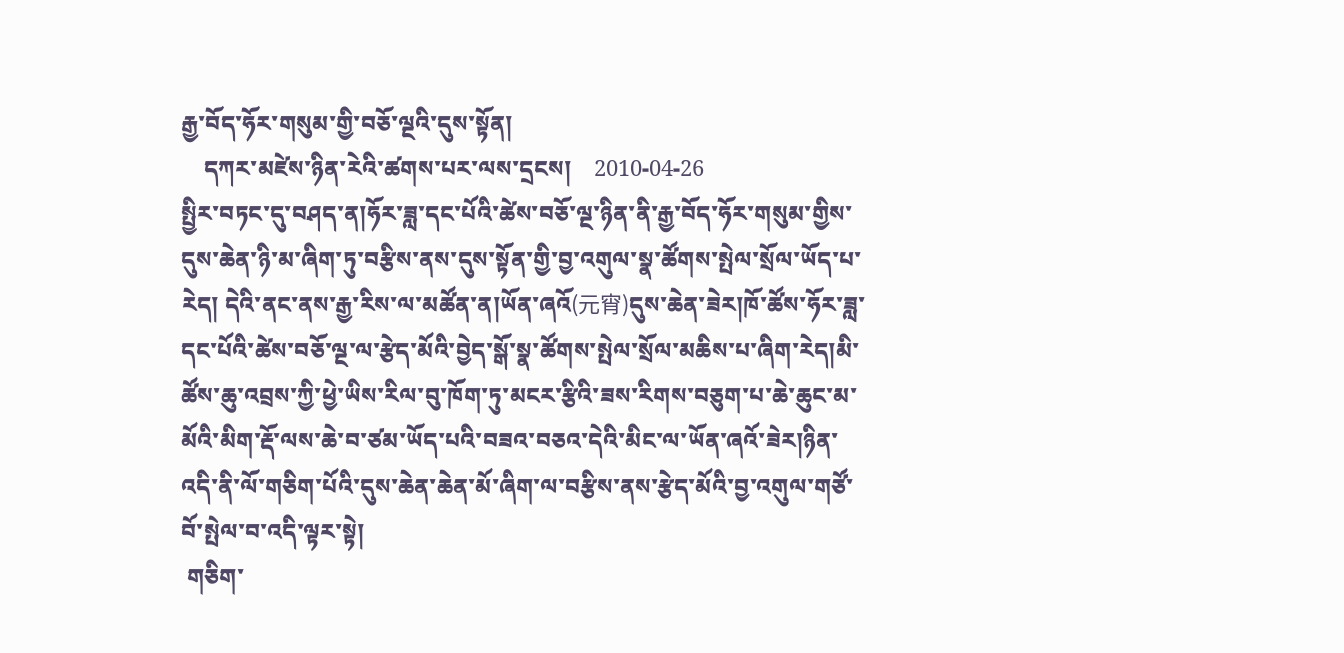རྒྱ་བོད་ཧོར་གསུམ་གྱི་བཅོ་ལྔའི་དུས་སྟོན།
    དཀར་མཛེས་ཉིན་རེའི་ཚགས་པར་ལས་དྲངས།    2010-04-26
སྤྱིར་བཏང་དུ་བཤད་ན།ཧོར་ཟླ་དང་པོའི་ཚེས་བཅོ་ལྔ་ཉིན་ནི་རྒྱ་བོད་ཧོར་གསུམ་གྱིས་དུས་ཆེན་ཉི་མ་ཞིག་ཏུ་བརྩིས་ནས་དུས་སྟོན་གྱི་བྱ་འགུལ་སྣ་ཚོགས་སྤེལ་སྲོལ་ཡོད་པ་རེད། དེའི་ནང་ནས་རྒྱ་རིས་ལ་མཚོན་ན།ཡོན་ཞའོ(元宵)དུས་ཆེན་ཟེར།ཁོ་ཚོས་ཧོར་ཟླ་དང་པོའི་ཚེས་བཅོ་ལྔ་ལ་རྩེད་མོའི་བྱེད་སྒོ་སྣ་ཚོགས་སྤེལ་སྲོལ་མཆིས་པ་ཞིག་རེད།མི་ཚོས་ཆུ་འབྲས་ཀྱི་ཕྱེ་ཡིས་རིལ་བུ་ཁོག་ཏུ་མངར་རྩིའི་ཟས་རིགས་བཅུག་པ་ཆེ་ཆུང་མ་མོའི་མིག་རྡོ་ལས་ཆེ་བ་ཙམ་ཡོད་པའི་བཟའ་བཅའ་དེའི་མིང་ལ་ཡོན་ཞའོ་ཟེར།ཉིན་འདི་ནི་ལོ་གཅིག་པོའི་དུས་ཆེན་ཆེན་མོ་ཞིག་ལ་བརྩིས་ནས་རྩེད་མོའི་བྱ་འགུལ་གཙོ་བོ་སྤེལ་བ་འདི་ལྟར་སྟེ།
 གཅིག་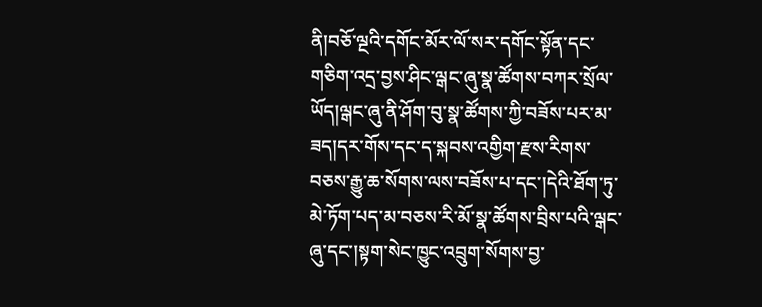ནི།བཅོ་ལྔའི་དགོང་མོར་ལོ་སར་དགོང་སྟོན་དང་གཅིག་འདྲ་བྱས་ཤིང་ལྒང་ཞུ་སྣ་ཚོགས་བཀར་སྲོལ་ཡོད།ལྒང་ཞུ་ནི་ཤོག་བུ་སྣ་ཚོགས་ཀྱི་བཟོས་པར་མ་ཟད།དར་གོས་དང་ད་སྐབས་འགྱིག་རྫས་རིགས་བཅས་རྒྱུ་ཆ་སོགས་ལས་བཟོས་པ་དང་།དེའི་ཐོག་ཏུ་མེ་ཏོག་པད་མ་བཅས་རི་མོ་སྣ་ཚོགས་བྲིས་པའི་ལྒང་ཞུ་དང་།སྟག་སེང་ཁྱུང་འབྲུག་སོགས་བྱ་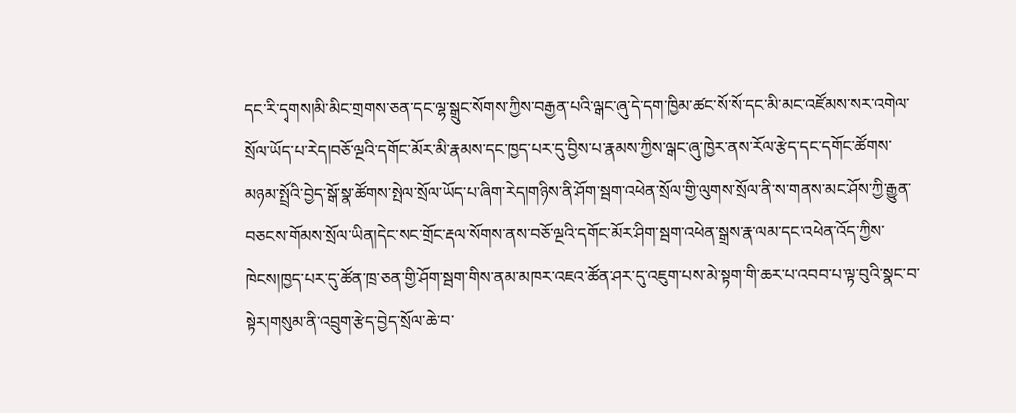དང་རི་དྭགས།མི་མིང་གྲགས་ཅན་དང་ལྷ་སྒྲུང་སོགས་ཀྱིས་བརྒྱན་པའི་ལྒང་ཞུ་དེ་དག་ཁྱིམ་ཚང་སོ་སོ་དང་མི་མང་འཛོམས་སར་འགེལ་སྲོལ་ཡོད་པ་རེད།བཅོ་ལྔའི་དགོང་མོར་མི་རྣམས་དང་ཁྱད་པར་དུ་བྱིས་པ་རྣམས་ཀྱིས་ལྒང་ཞུ་ཁྱེར་ནས་རོལ་རྩེད་དང་དགོང་ཚོགས་མཉམ་སྤྲོའི་བྱེད་སྒོ་སྣ་ཚོགས་སྤེལ་སྲོལ་ཡོད་པ་ཞིག་རེད།གཉིས་ནི་ཤོག་སྦག་འཕེན་སྲོལ་གྱི་ལུགས་སྲོལ་ནི་ས་གནས་མང་ཤོས་ཀྱི་རྒྱུན་བཅངས་གོམས་སྲོལ་ཡིན།དེང་སང་གྲོང་རྡལ་སོགས་ནས་བཅོ་ལྔའི་དགོང་མོར་ཤིག་སྦག་འཕེན་སྒྲས་རྣ་ལམ་དང་འཕེན་འོད་ཀྱིས་ཁེངས།ཁྱད་པར་དུ་ཚོན་ཁྲ་ཅན་གྱི་ཤོག་སྦག་གིས་ནམ་མཁར་འཇའ་ཚོན་ཤར་དུ་འཇུག་པས་མེ་སྟག་གི་ཆར་པ་འབབ་པ་ལྟ་བུའི་སྣང་བ་སྟེར།གསུམ་ནི་འབྲུག་རྩེད་བྱེད་སྲོལ་ཆེ་བ་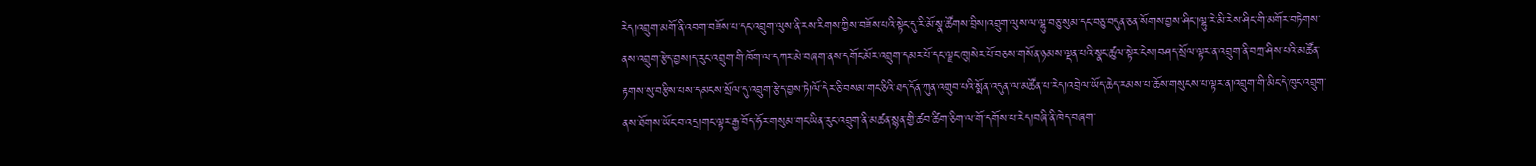རེད།འབྲུག་མགོ་ནི་འབག་བཟོས་པ་དང་འབྲུག་ལུས་ནི་རས་རིགས་ཀྱིས་བཟོས་པའི་སྟེང་དུ་རི་མོ་སྣ་ཚོགས་བྲིས།འབྲུག་ལུས་ལ་ལྷུ་བཅུ་སུམ་དང་བཅུ་བདུན་ཅན་སོགས་བྱས་ཤིང་།ལྷུ་རེ་མི་རེས་ཤིང་གི་མགོར་བཏེགས་ནས་འབྲུག་རྩེད་བྱས།ད་རུང་འབྲུག་གི་ཁོག་ལ་དཀར་མེ་བཞག་ནས་དགོང་མོར་འབྲུག་དམར་པོ་དང་ལྗང་ཁུ།སེར་པོ་བཅས་གསོན་ཉམས་ལྡན་པའི་སྣང་ཚུལ་སྟེར་ངེས།བཤད་སྲོལ་ལྟར་ན་འབྲུག་ནི་བཀྲ་ཤིས་པའི་མཚོན་རྟགས་སུ་བརྩིས་པས་དམངས་སྲོལ་དུ་འབྲུག་རྩེད་བྱས་ཏེ།ལོ་དེར་ཅི་བསམ་གང་ཅིའི་ཐད་དོན་ཀུན་འགྲུབ་པའི་སྨོན་འདུན་ལ་མཚོན་པ་རེད།འབྲེལ་ཡོད་ཆེད་རམས་པ་ཆོས་གསུངས་པ་ལྟར་ན།འབྲུག་གི་མིང་དེ་ཁུང་འབྲུག་ནས་ཐོགས་ཡོང་བ་འདྲ།གང་ལྟར་རྒྱ་བོད་ཧོར་གསུམ་གང་ཡིན་རུང་འབྲུག་ནི་མཚན་སྙན་གྱི་ཚབ་ཚིག་ཅིག་ལ་གོ་དགོས་པ་རེད།བཞི་ནི་ཁེད་བཞག་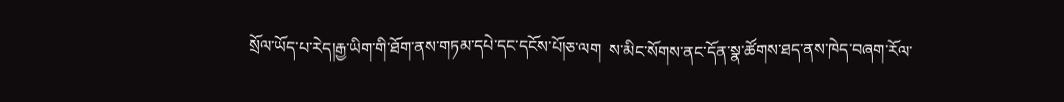སྲོལ་ཡོད་པ་རེད།རྒྱ་ཡིག་གི་ཐོག་ནས་གཏམ་དཔེ་དང་དངོས་པོ།ཅ་ལག  ས་མིང་སོགས་ནང་དོན་སྣ་ཚོགས་ཐད་ནས་ཁེད་བཞག་རོལ་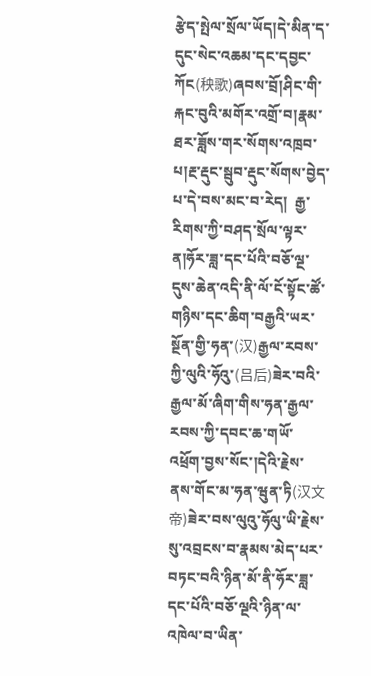རྩེད་སྤེལ་སྲོལ་ཡོད།དེ་མིན་ད་དུང་སེང་འཆམ་དང་དབྱང་ཀོང(秧歌)ཞབས་བྲོ།ཤིང་གི་རྐང་བུའི་མགོར་འགྲོ་བ།རྣམ་ཐར་ཟློས་གར་སོགས་འཁྲབ་པ།རྔ་རྡུང་སྦུབ་རྡུང་སོགས་བྱེད་པ་དེ་བས་མང་བ་རེད།  རྒྱ་རིགས་ཀྱི་བཤད་སྲོལ་ལྟར་ན།ཧོར་ཟླ་དང་པོའི་བཅོ་ལྔ་དུས་ཆེན་འདི་ནི་ལོ་ངོ་སྟོང་ཚོ་གཉིས་དང་ཆིག་བརྒྱའི་ཡར་སྔོན་གྱི་ཧན་(汉)རྒྱལ་རབས་ཀྱི་ལུའི་ཧོའུ་(吕后)ཟེར་བའི་རྒྱལ་མོ་ཞིག་གིས་ཧན་རྒྱལ་རབས་ཀྱི་དབང་ཆ་གཡོ་འཕྲོག་བྱས་སོང་།དེའི་རྗེས་ནས་གོང་མ་ཧན་ཝུན་ཏི(汉文帝)ཟེར་བས་ལུའུ་ཧོལུ་ཡི་རྗེས་སུ་འབྲངས་བ་རྣམས་མེད་པར་བཏང་བའི་ཉིན་མོ་ནི་ཧོར་ཟླ་དང་པོའི་བཅོ་ལྔའི་ཉིན་ལ་འཁེལ་བ་ཡིན་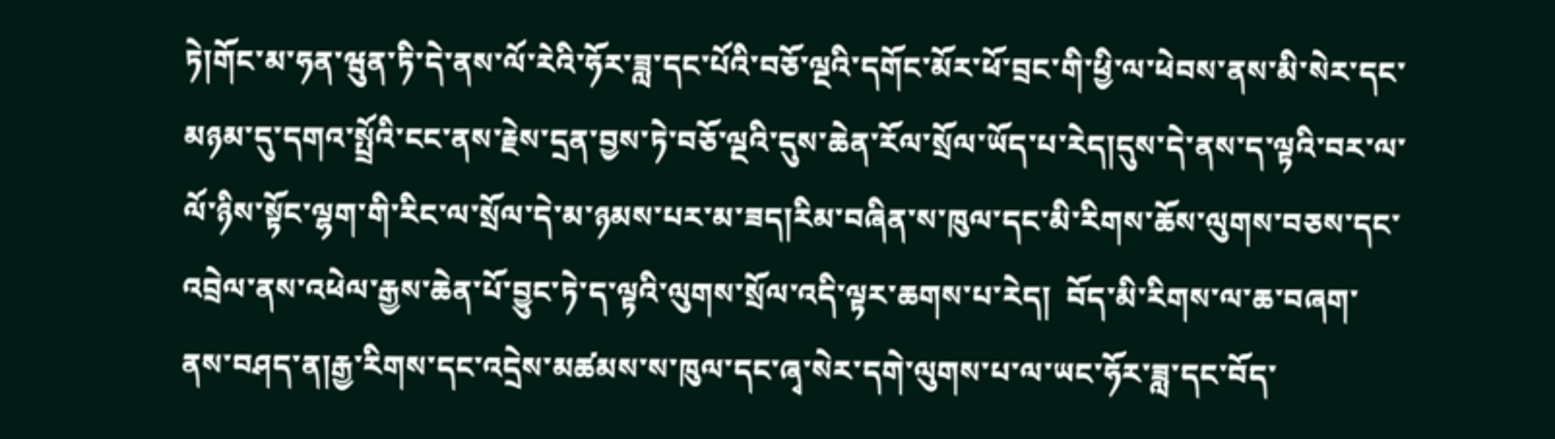ཏེ།གོང་མ་ཧན་ཝུན་ཏི་དེ་ནས་ལོ་རེའི་ཧོར་ཟླ་དང་པོའི་བཅོ་ལྔའི་དགོང་མོར་ཕོ་བྲང་གི་ཕྱི་ལ་ཕེབས་ནས་མི་སེར་དང་མཉམ་དུ་དགའ་སྤྲོའི་ངང་ནས་རྗེས་དྲན་བྱས་ཏེ་བཅོ་ལྔའི་དུས་ཆེན་རོལ་སྲོལ་ཡོད་པ་རེད།དུས་དེ་ནས་ད་ལྟའི་བར་ལ་ལོ་ཉིས་སྟོང་ལྷག་གི་རིང་ལ་སྲོལ་དེ་མ་ཉམས་པར་མ་ཟད།རིམ་བཞིན་ས་ཁུལ་དང་མི་རིགས་ཆོས་ལུགས་བཅས་དང་འབྲེལ་ནས་འཕེལ་རྒྱས་ཆེན་པོ་བྱུང་ཏེ་ད་ལྟའི་ལུགས་སྲོལ་འདི་ལྟར་ཆགས་པ་རེད།  བོད་མི་རིགས་ལ་ཆ་བཞག་ནས་བཤད་ན།རྒྱ་རིགས་དང་འདྲེས་མཚམས་ས་ཁུལ་དང་ཞྭ་སེར་དགེ་ལུགས་པ་ལ་ཡང་ཧོར་ཟླ་དང་བོད་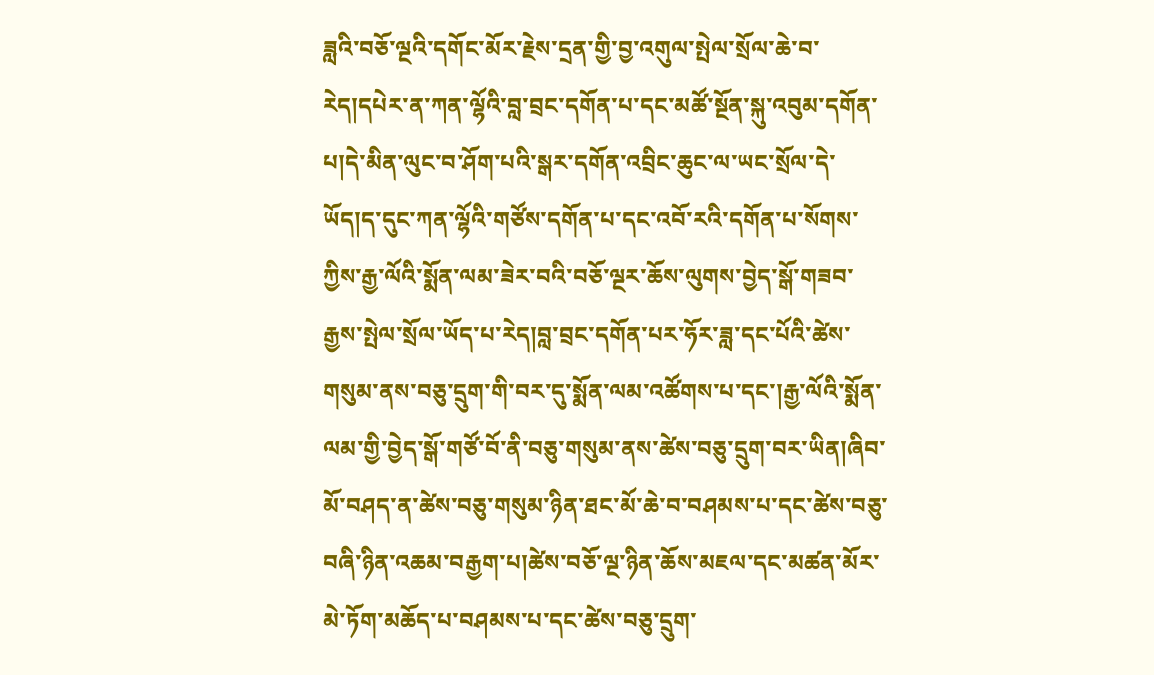ཟླའི་བཅོ་ལྔའི་དགོང་མོར་རྗེས་དྲན་གྱི་བྱ་འགུལ་སྤེལ་སྲོལ་ཆེ་བ་རེད།དཔེར་ན་ཀན་ལྷོའི་བླ་བྲང་དགོན་པ་དང་མཚོ་སྔོན་སྐུ་འབུམ་དགོན་པ།དེ་མིན་ལུང་བ་ཤོག་པའི་སྒར་དགོན་འབྲིང་ཆུང་ལ་ཡང་སྲོལ་དེ་ཡོད།ད་དུང་ཀན་ལྷོའི་གཙོས་དགོན་པ་དང་འབོ་རའི་དགོན་པ་སོགས་ཀྱིས་རྒྱ་ལོའི་སྨོན་ལམ་ཟེར་བའི་བཅོ་ལྔར་ཆོས་ལུགས་བྱེད་སྒོ་གཟབ་རྒྱས་སྤེལ་སྲོལ་ཡོད་པ་རེད།བླ་བྲང་དགོན་པར་ཧོར་ཟླ་དང་པོའི་ཚེས་གསུམ་ནས་བཅུ་དྲུག་གི་བར་དུ་སྨོན་ལམ་འཚོགས་པ་དང་།རྒྱ་ལོའི་སྨོན་ལམ་གྱི་བྱེད་སྒོ་གཙོ་བོ་ནི་བཅུ་གསུམ་ནས་ཚེས་བཅུ་དྲུག་བར་ཡིན།ཞིབ་མོ་བཤད་ན་ཚེས་བཅུ་གསུམ་ཉིན་ཐང་མོ་ཆེ་བ་བཤམས་པ་དང་ཚེས་བཅུ་བཞི་ཉིན་འཆམ་བརྒྱག་པ།ཚེས་བཅོ་ལྔ་ཉིན་ཆོས་མཇལ་དང་མཚན་མོར་མེ་ཏོག་མཆོད་པ་བཤམས་པ་དང་ཚེས་བཅུ་དྲུག་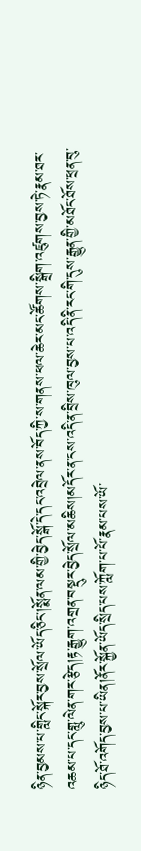ཉིན་བྱམས་པ་གླིང་སྐོར་བྱས་སྲོལ་ཡོད་ཅིང་།སྨོན་ལམ་གྱི་བྱེད་སྒོ་དེ་དང་འབྲེལ་ནས་བོད་ཀྱི་ས་གནས་ཕལ་ཆེར་མང་ཚོགས་སྒྲིག་འཛུགས་བྱས་ཏེ་རྣམ་ཐར་འཆམ་པ་དང་གླུ་ལེན་གར་རྩེད།རྟ་རྒྱུག་འགྲན་བསྡུར་བྱེད་སྲོལ་མཆིས།མདོར་ན་ངས་འདི་ན་བྲིས་ཁུལ་བྱས་པ་འདི་ནི་རང་གི་དུས་རྒྱུན་གྱི་མཐོང་ཐོས་ཕྲན་བུ་ཉིད་ཐོ་འགོད་བྱས་པ་ཡིན།ནོར་སྐྱོན་ཡོད་སྲིད་པས་ཀློག་པ་པོ་རྣམ་པས་ཡོ་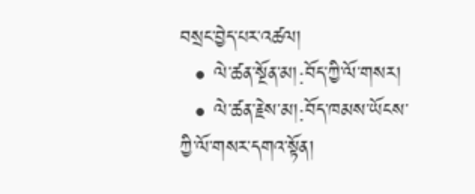བསྲང་བྱེད་པར་འཚལ།
  • ལེ་ཚན་སྔོན་མ།:བོད་ཀྱི་ལོ་གསར།
  • ལེ་ཚན་རྗེས་མ།:བོད་ཁམས་ཡོངས་ཀྱི་ལོ་གསར་དགའ་སྟོན།